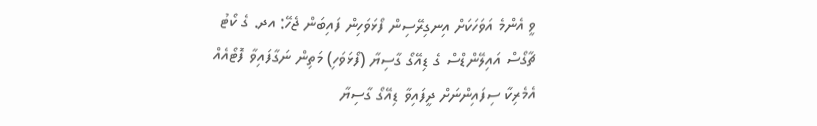ވީ އެންމެ އަވަހަކަށް އިނގިރޭސިން ފޯޅަވަހިން ފައިބަން ޖެހޭ: އދ. ގެ ކޯޓު
ޗާގޯސް އައިލޭންޑްސް ގެ ޑިއޭގޯ ގާސިޔާ (ފޯޅަވަހި) މަތިން ނަގާފައިވާ ފޮޓޯއެއް
އެމެރިކާ ސިފައިންނަށް ދީފައިވާ ޑިއޭގޯ ގާސިޔާ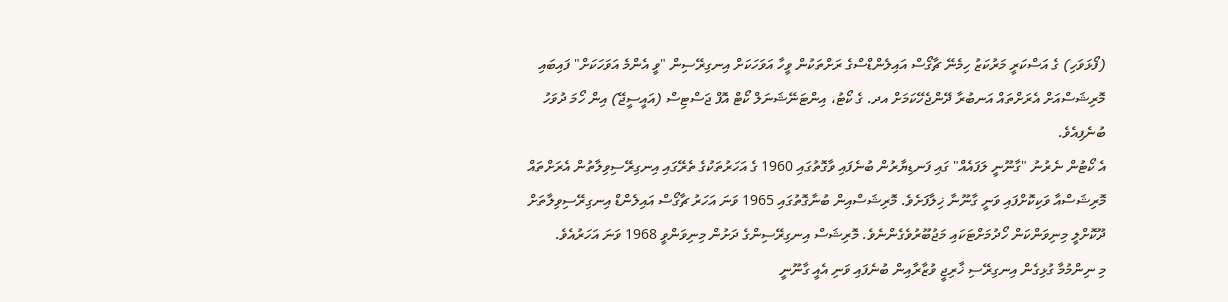(ފޯޅަވަހި) ގެ އަސްކަރީ މަރުކަޒު ހިމެނޭ ޗާގޯސް އައިލެންޑްސްގެ ރަށްތަކުން ވީހާ އަވަހަކަށް އިނގިރޭސިން "ވީ އެންމެ އަވަހަކަށް" ފައިބައި މޮރިޝަސްއަށް އެރަށްތައް އަނބުރާ ދޭންޖެހޭކަމަށް އދ. ގެ ކޯޓު، އިންޓަނޭޝަނަލް ކޯޓް އޮފް ޖަސްޓިސް (އައީސީޖޭ) އިން ހޯމަ ދުވަހު ބުނެފިއެވެ.
އެ ކޯޓުން ނެރުނު "ގާނޫނީ ލަފައެއް" ގައި ފަނޑިޔާރުން ބުނެފައި ވާގޮތުގައި 1960 ގެ އަހަރުތަކުގެ ތެރޭގައި އިނގިރޭސިވިލާތުން އެރަށްތައް މޮރިޝަސްއާ ވަކިކޮށްފައި ވަނީ ގާނޫނާ ޚިލާފަށެވެ. މޮރިޝަސްއިން ބުނާގޮތުގައި 1965 ވަނަ އަހަރު ޗާގޯސް އައިލެންޑް އިނގިރޭސިވިލާތަށް ދޫކޮށްލީ މިނިވަންކަން ހޯދުމަށްޓަކައި މަޖުބޫރުވެގެންނެވެ. މޮރިޝަސް އިނގިރޭސިންގެ ދަށުން މިނިވަންވީ 1968 ވަނަ އަހަރުއެވެ.
މި ނިންމުމާ ގުޅިގެން އިނގިރޭސި ޚާރިޖީ ވުޒާރާއިން ބުނެފައި ވަނި އެއީ ގާނޫނީ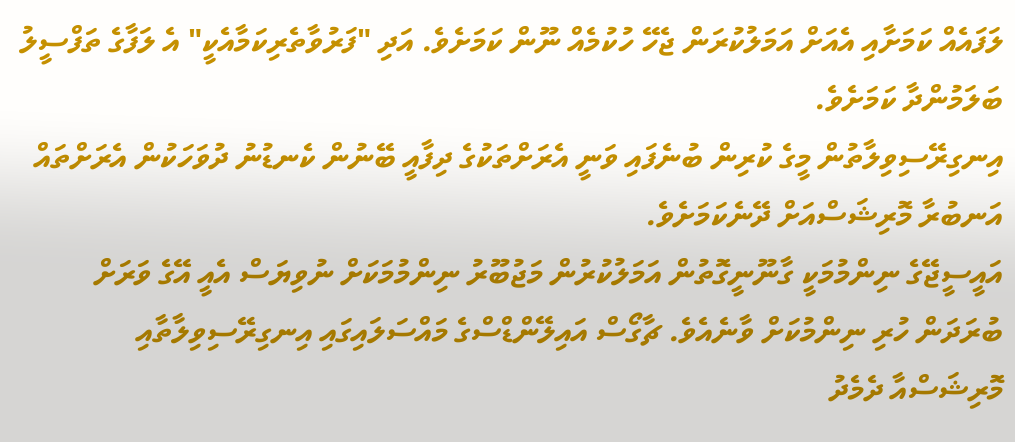ލަފައެއް ކަމަށާއި އެއަށް އަމަލުކުރަން ޖެހޭ ހުކުމެއް ނޫން ކަމަށެވެ. އަދި "ފަރުވާތެރިކަމާއެކީ" އެ ލަފާގެ ތަފްސީލު ބަލަމުންދާ ކަމަށެވެ.
އިނގިރޭސިވިލާތުން މީގެ ކުރިން ބުނެފައި ވަނީ އެރަށްތަކުގެ ދިފާއީ ބޭނުން ކެނޑުނު ދުވަހަކުން އެރަށްތައް އަނބުރާ މޮރިޝަސްއަށް ދޭނެކަމަށެވެ.
އައީސީޖޭގެ ނިންމުމަކީ ގާނޫނީގޮތުން އަމަލުކުރުން މަޖުބޫރު ނިންމުމަކަށް ނުވިޔަސް އެއީ އޭގެ ވަރަށް ބުރަދަން ހުރި ނިންމުކަށް ވާނެއެވެ. ޗާގޯސް އައިލޭންޑްސްގެ މައްސަލައިގައި އިނގިރޭސިވިލާތާއި މޮރިޝަސްއާ ދެމެދު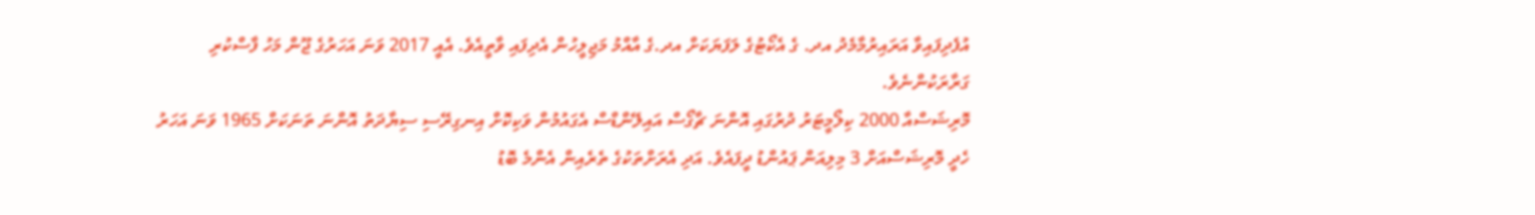އުފެދިފައިވާ އަރައިރުމާމެދު އދ. ގެ އެކޯޓުގެ ލަފަޔަކަށް އދ.ގެ އާއްމު މަޖިލީހުން އެދިފައި ވާތީއެވެ. އެއީ 2017 ވަނަ އަހަރުގެ ޖޫން މަހު ފާސްކުރި ގަރާރަކުންނެވެ.
މޮރިޝަސްއާ 2000 ކިލޯމީޓަރު ދުރުގައި އޮންނަ ޗާގޯސް އައިލޭންޑްސް އެގައުމުން ވަކިކޮށް އިނގިރޭސި ސިޔާދަތު އޮންނަ ތަނަކަށް 1965 ވަނަ އަހަރު ހެދީ މޮރިޝަސްއަށް 3 މިލިއަން ޕައުންޑު ދީފައެވެ. އަދި އެރަށްތަކުގެ ތެރެއިން އެންމެ ބޮޑު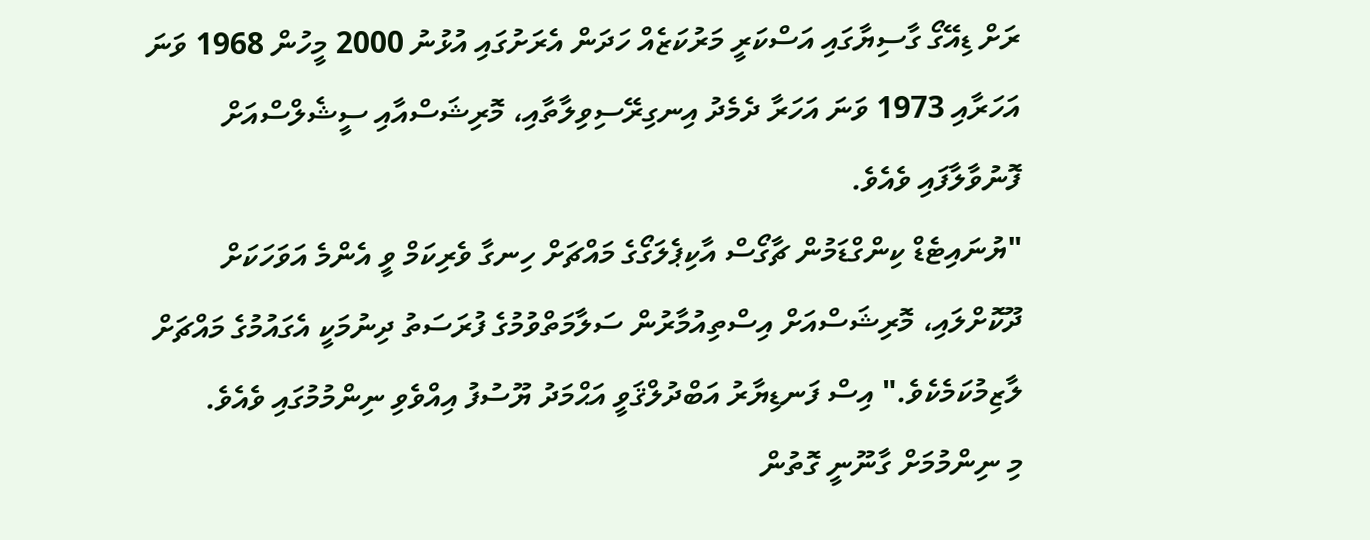ރަށް ޑިއޭގޯ ގާސިޔާގައި އަސްކަރީ މަރުކަޒެއް ހަދަން އެރަށުގައި އުޅުނު 2000 މީހުން 1968 ވަނަ އަހަރާއި 1973 ވަނަ އަހަރާ ދެމެދު އިނގިރޭސިވިލާތާއި، މޮރިޝަސްއާއި ސީޝެލްސްއަށް ފޮނުވާލާފައި ވެއެވެ.
"ޔުނައިޓެޑް ކިންގްޑަމުން ޗާގޯސް އާކިޕެލަގޯގެ މައްޗަށް ހިނގާ ވެރިކަމް ވީ އެންމެ އަވަހަކަށް ދޫކޮށްލައި، މޮރިޝަސްއަށް އިސްތިއުމާރުން ސަލާމަތްވުމުގެ ފުރަސަތު ދިނުމަކީ އެގައުމުގެ މައްޗަށް ލާޒިމުކަމެކެވެ." އިސް ފަނޑިޔާރު އަބްދުލްޤަވީ އަޙްމަދު ޔޫސުފު އިއްވެވި ނިންމުމުގައި ވެއެވެ.
މި ނިންމުމަށް ގާނޫނީ ގޮތުން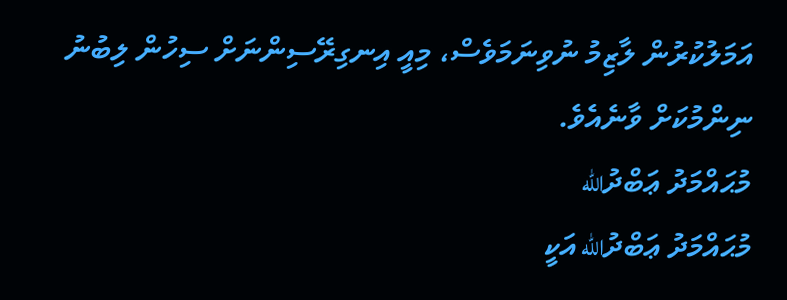އަމަލުކުރުން ލާޒިމު ނުވިނަމަވެސް، މިއީ އިނގިރޭސިންނަށް ސިހުން ލިބުނު ނިންމުކަށް ވާނެއެވެ.
މުޙައްމަދު ޢަބްދުالله
މުޙައްމަދު ޢަބްދުالله އަކީ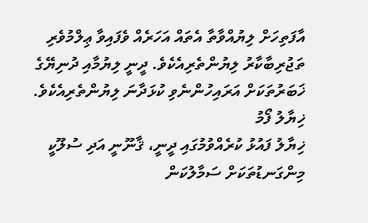އާފަތިހަށް ލިޔުއްވާތާ އެތައް އަހަރެއް ވެފައިވާ ޢިލްމުވެރި ތަޖުރިބާކާރު ލިޔުންތެރިއެކެވެ. ދީނީ ލިޔުމާއި ދުނިޔޭގެ ޚަބަރުތަކަށް އަރައިހުންނެވި ކުޅަދާނަ ލިޔުންތެރިއެކެވެ.
ޚިޔާލު ފޯމު
ޚިޔާލު ފައުޅު ކުރެއްވުމުގައި ދީނީ، ޤާނޫނީ އަދި ސުލޫކީ މިންގަނޑުތަކަށް ސަމާލުކަން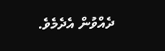ދެއްވުން އެދެމެވެ.